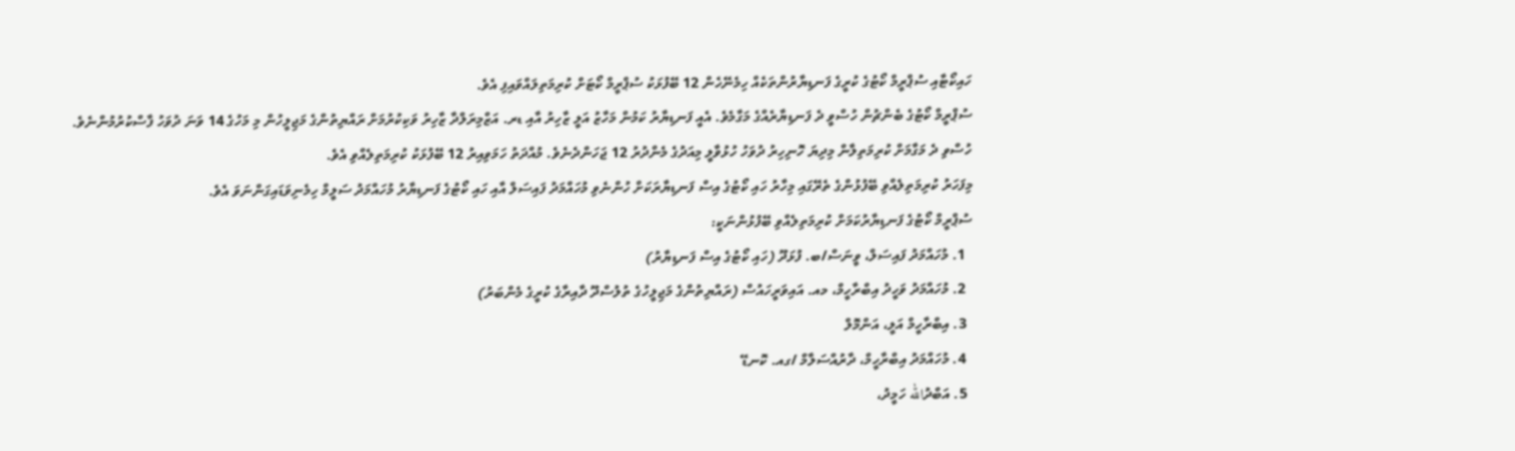ހައިކޯޓާއި ސުޕްރީމް ކޯޓުގެ ކުރީގެ ފަނޑިޔާރުންތަކެއް ހިމެނޭހެން 12 ބޭފުޅަކު ސުޕްރީމް ކޯޓަށް ކުރިމަތިލައްވައިފި އެވެ.
ސުޕްރީމް ކޯޓުގެ ބެންޗުން ހުސްވީ ދެ ފަނޑިޔާރެއްގެ މަގާމެވެ. އެއީ ފަނޑިޔާރު ކަމުން މަހާޒު އަލީ ޒާހިރު އާއި ޑރ. އަޒްމިރަލްދާ ޒާހިރު ވަކިކުރުމަށް ރައްޔިތުންގެ މަޖިލީހުން މި މަހުގެ 14 ވަނަ ދުވަހު ފާސްކުރުމުންނެވެ.
ހުސްވި ދެ މަގާމަށް ކުރިމަތިލާން މިދިޔަ ހޮނިހިރު ދުވަހު ހުޅުވާލީ މިއަދުގެ މެންދުރު 12 ޖަހަންދެނެވެ. މުއްދަތު ހަމަވިއިރު 12 ބޭފުޅަކު ކުރިމަތިލެއްވި އެވެ.
މިފަހަރު ކުރިމަތިލެއްވި ބޭފުޅުންގެ ތެރޭގައި މިހާރު ހައި ކޯޓުގެ އިސް ފަނޑިޔާރަކަށް ހުންނެވި މުހައްމަދު ފައިސަލް އާއި ހައި ކޯޓުގެ ފަނޑިޔާރު މުހައްމަދު ސަލީމް ހިމެނިވަޑައިގަންނަވަ އެވެ.
ސުޕްރީމް ކޯޓުގެ ފަނޑިޔާރުކަމަށް ކުރިމަތިލެއްވި ބޭފުޅުންނަކީ:
  1. މުހައްމަދު ފައިސަލް، ވީނަސް/ބ. ފުޅަދޫ (ހައި ކޯޓުގެ އިސް ފަނޑިޔާރު)
  2. މުހައްމަދު ވަހީދު އިބްރާހީމް، މއ. އައިވަރީހައުސް (ރައްޔިތުންގެ މަޖިލީހުގެ ތުލުސްދޫ ދާއިރާގެ ކުރީގެ މެންބަރު)
  3. އިބްރާހީމް އަލީ، އަންމޮލް
  4. މުހައްމަދު އިބްރާހީމް، ދާރުއްސަލާމް /ގއ. ކޮނޑޭ
  5. އަބްދުالله ހަމީދު،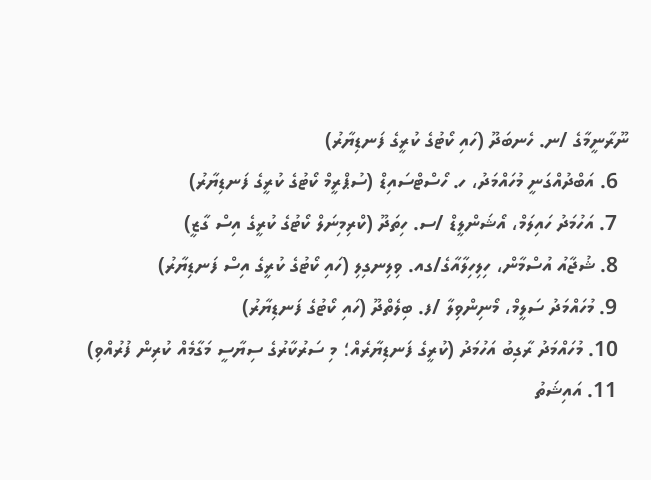ނޫރާނީމާގެ /ނ. ހެނބަދޫ (ހައި ކޯޓުގެ ކުރީގެ ފަނޑިޔާރު)
  6. އަބްދުއްގަނީ މުހައްމަދު، ހ. ހޯސްޓްސައިޑް (ސުޕްރީމް ކޯޓުގެ ކުރީގެ ފަނޑިޔާރު)
  7. އަހުމަދު ހައިލަމް، އޯޝަންލީޑް /ސ. ހިތަދޫ (ކްރިމިނަލް ކޯޓުގެ ކުރީގެ އިސް ގާޒީ)
  8. ޝުޖާއު އުސްމާން، ހިލިހިލާއާގެ/ގއ. ވިލިނގިލި (ހައި ކޯޓުގެ ކުރީގެ އިސް ފަނޑިޔާރު)
  9. މުހައްމަދު ސަލީމް، މޯނިންވިލާ /ފ. ބިލެތްދޫ (ހައި ކޯޓުގެ ފަނޑިޔާރު)
  10. މުހައްމަދު ރާގިބު އަހުމަދު (ކުރީގެ ފަނޑިޔާރެއް؛ މި ސަރުކާރުގެ ސިޔާސީ މަގާމެއް ކުރިން ފުރުއްވި)
  11. އައިޝަތު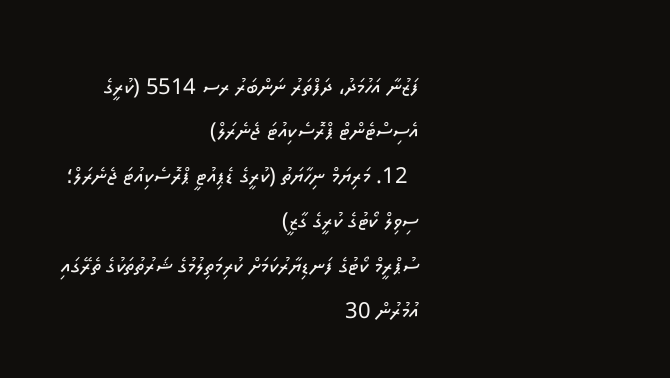ފަޒުނާ އަހުމަދު، ދަފްތަރު ނަންބަރު ރސ 5514 (ކުރީގެ އެސިސްޓެންޓް ޕްރޮސެކިއުޓަ ޖެނެރަލް)
  12. މަރިޔަމް ނިހާޔަތު (ކުރީގެ ޑެޕިއުޓީ ޕްރޮސެކިއުޓަ ޖެނެރަލް؛ ސިވިލް ކޯޓުގެ ކުރީގެ ގާޒީ)
ސުޕްރީމް ކޯޓުގެ ފަނޑިޔާރުކަމަށް ކުރިމަތިލުމުގެ ޝަރުތުތަކުގެ ތެރޭގައި އުމުރުން 30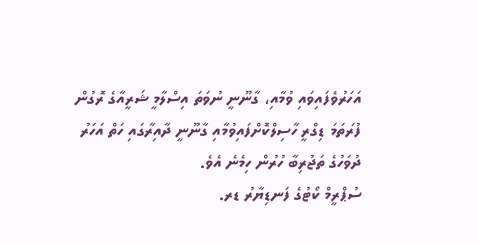އަހަރުވެފައިވައި ވުމާއި، ގާނޫނީ ނުވަތަ އިސްލާމީ ޝަރީއާގެ ރޮގުން ފުރަތަމަ ޑިގްރީ ހާސިލްކޮށްފައިވުމާއި ގާނޫނީ ދާއިރާގައި ހަތް އަހަރު ދުވަހުގެ ތަޖުރިބާ ހުރުން ހިމެނެ އެވެ.
ސުޕްރީމް ކޯޓުގެ ފަނޑިޔާރު ޑރ.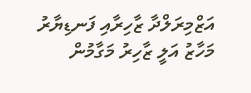އަޒްމިރަލްދާ ޒާހިރާއި ފަނޑިޔާރު މަހާޒު އަލީ ޒާހިރު މަގާމުން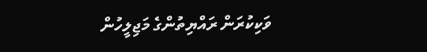ވަކިކުރަން ރައްޔިތުންގެ މަޖިލީހުން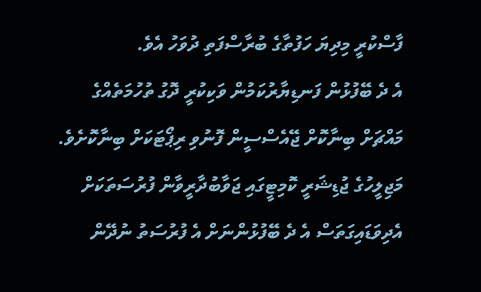ފާސްކުރީ މިދިޔަ ހަފުތާގެ ބުރާސްފަތި ދުވަހު އެވެ.
އެ ދެ ބޭފުޅުން ފަނޑިޔާރުކަމުން ވަކިކުރީ ދޮގު ތުހުމަތެއްގެ މައްޗަށް ބިނާކޮށް ޖޭއެސްސީން ފޮނުވި ރިޕޯޓަކަށް ބިނާކޮށެވެ. މަޖިލީހުގެ ޖުޑިޝަރީ ކޮމިޓީގައި ޖަވާބުދާރީވާން ފުރުސަތަކަށް އެދިވަޑައިގަތަސް އެ ދެ ބޭފުޅުންނަށް އެ ފުރުސަތު ނުދޭން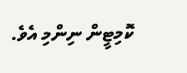ކޮމިޓީން ނިންމި އެވެ.